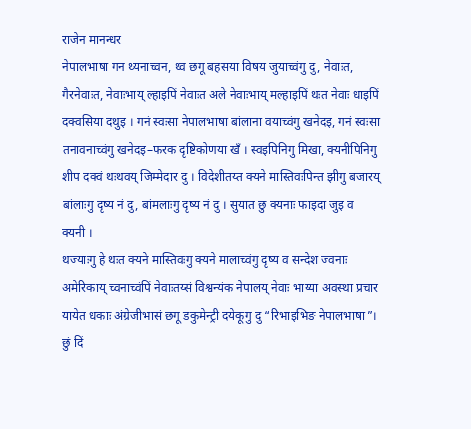राजेन मानन्धर
नेपालभाषा गन थ्यनाच्वन, थ्व छगू बहसया विषय जुयाच्वंगु दु, नेवाःत, गैरनेवाःत, नेवाःभाय् ल्हाइपिं नेवाःत अले नेवाःभाय् मल्हाइपिं थःत नेवाः धाइपिं दक्वसिया दथुइ । गनं स्वःसा नेपालभाषा बांलाना वयाच्वंगु खनेदइ, गनं स्वःसा तनावनाच्वंगु खनेदइ–फरक दृष्टिकोणया खँ । स्वइपिनिगु मिखा, क्यनीपिनिगु शीप दक्वं थःथवय् जिम्मेदार दु । विदेशीतय्त क्यने मास्तिवःपिन्त झीगु बजारय् बांलाःगु दृष्य नं दु, बांमलाःगु दृष्य नं दु । सुयात छु क्यनाः फाइदा जुइ व क्यनी ।
थज्याःगु हे थःत क्यने मास्तिवःगु क्यने मालाच्वंगु दृष्य व सन्देश ज्वनाः अमेरिकाय् च्वनाच्वंपिं नेवाःतय्सं विश्वन्यंक नेपालय् नेवाः भाय्या अवस्था प्रचार यायेत धकाः अंग्रेजीभासं छगू डकुमेन्ट्री दयेकूगु दु “रिभाइभिङ नेपालभाषा”। छुं दिं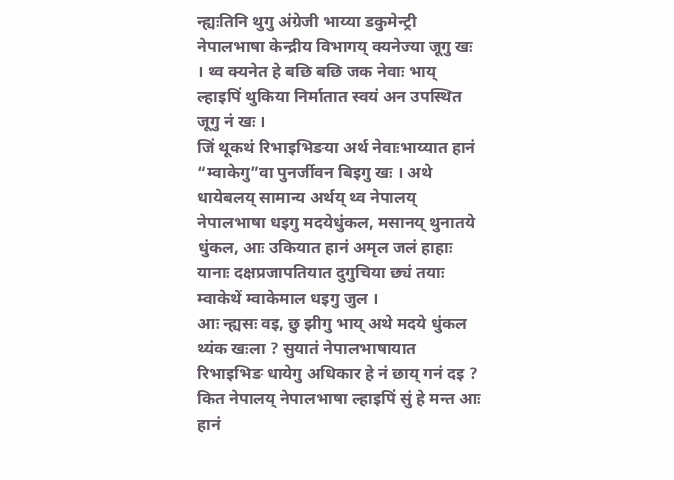न्ह्यःतिनि थुगु अंग्रेजी भाय्या डकुमेन्ट्री नेपालभाषा केन्द्रीय विभागय् क्यनेज्या जूगु खः । थ्व क्यनेत हे बछि बछि जक नेवाः भाय् ल्हाइपिं थुकिया निर्मातात स्वयं अन उपस्थित जूगु नं खः ।
जिं थूकथं रिभाइभिङया अर्थ नेवाःभाय्यात हानं “म्वाकेगु”वा पुनर्जीवन बिइगु खः । अथे धायेबलय् सामान्य अर्थय् थ्व नेपालय् नेपालभाषा धइगु मदयेधुंकल, मसानय् थुनातये धुंकल, आः उकियात हानं अमृल जलं हाहाः यानाः दक्षप्रजापतियात दुगुचिया छ्यं तयाः म्वाकेथें म्वाकेमाल धइगु जुल ।
आः न्ह्यसः वइ, छु झीगु भाय् अथे मदये धुंकल थ्यंक खःला ? सुयातं नेपालभाषायात रिभाइभिङ धायेगु अधिकार हे नं छाय् गनं दइ ? कित नेपालय् नेपालभाषा ल्हाइपिं सुं हे मन्त आः हानं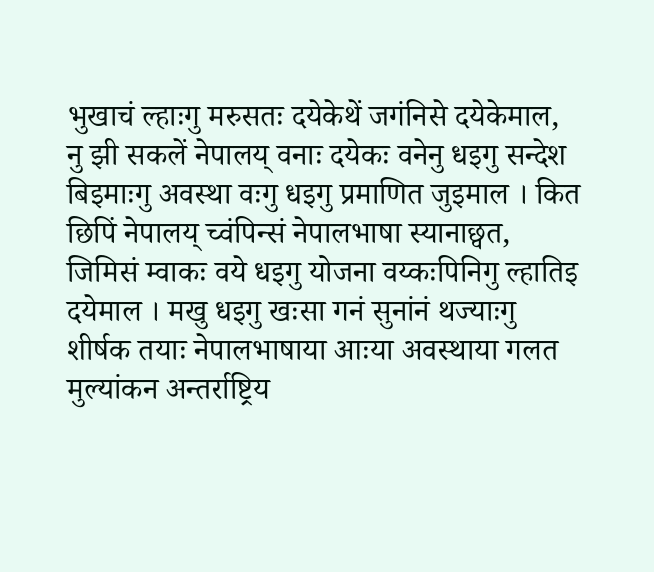भुखाचं ल्हाःगु मरुसतः दयेकेथें जगंनिसे दयेकेमाल, नु झी सकलें नेपालय् वनाः दयेकः वनेनु धइगु सन्देश बिइमाःगु अवस्था वःगु धइगु प्रमाणित जुइमाल । कित छिपिं नेपालय् च्वंपिन्सं नेपालभाषा स्यानाछ्वत, जिमिसं म्वाकः वये धइगु योजना वय्कःपिनिगु ल्हातिइ दयेमाल । मखु धइगु खःसा गनं सुनांनं थज्याःगु शीर्षक तयाः नेपालभाषाया आःया अवस्थाया गलत मुल्यांकन अन्तर्राष्ट्रिय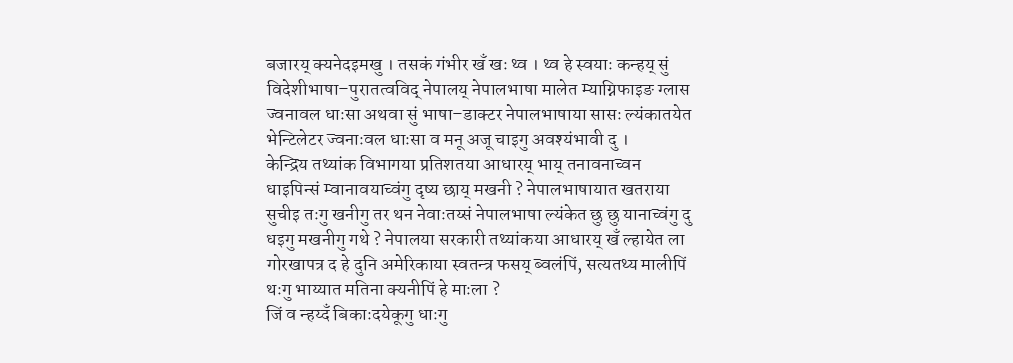बजारय् क्यनेदइमखु । तसकं गंभीर खँ खः थ्व । थ्व हे स्वयाः कन्हय् सुं विदेशीभाषा–पुरातत्वविद् नेपालय् नेपालभाषा मालेत म्याग्निफाइङ ग्लास ज्वनावल धाःसा अथवा सुं भाषा–डाक्टर नेपालभाषाया सासः ल्यंकातयेत भेन्टिलेटर ज्वनाःवल धाःसा व मनू अजू चाइगु अवश्यंभावी दु ।
केन्द्रिय तथ्यांक विभागया प्रतिशतया आधारय् भाय् तनावनाच्वन धाइपिन्सं म्वानावयाच्वंगु दृष्य छाय् मखनी ? नेपालभाषायात खतराया सुचीइ तःगु खनीगु तर थन नेवाःतय्सं नेपालभाषा ल्यंकेत छु छु यानाच्वंगु दु धइगु मखनीगु गथे ? नेपालया सरकारी तथ्यांकया आधारय् खँ ल्हायेत ला गोरखापत्र द हे दुनि अमेरिकाया स्वतन्त्र फसय् ब्वलंपिं, सत्यतथ्य मालीपिं थःगु भाय्यात मतिना क्यनीपिं हे माःला ?
जिं व न्हय्दँ बिकाःदयेकूगु धाःगु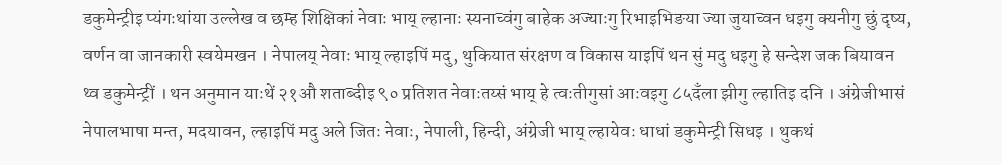डकुमेन्ट्रीइ प्यंगःथांया उल्लेख व छम्ह शिक्षिकां नेवाः भाय् ल्हानाः स्यनाच्वंगु बाहेक अज्याःगु रिभाइभिङया ज्या जुयाच्वन धइगु क्यनीगु छुं दृष्य, वर्णन वा जानकारी स्वयेमखन । नेपालय् नेवाः भाय् ल्हाइपिं मदु, थुकियात संरक्षण व विकास याइपिं थन सुं मदु धइगु हे सन्देश जक बियावन थ्व डकुमेन्ट्रीं । थन अनुमान याःथें २१औ शताब्दीइ ९० प्रतिशत नेवाःतय्सं भाय् हे त्वःतीगुसां आःवइगु ८५दँला झीगु ल्हातिइ दनि । अंग्रेजीभासं नेपालभाषा मन्त, मदयावन, ल्हाइपिं मदु अले जितः नेवाः, नेपाली, हिन्दी, अंग्रेजी भाय् ल्हायेवः धाधां डकुमेन्ट्री सिधइ । थुकथं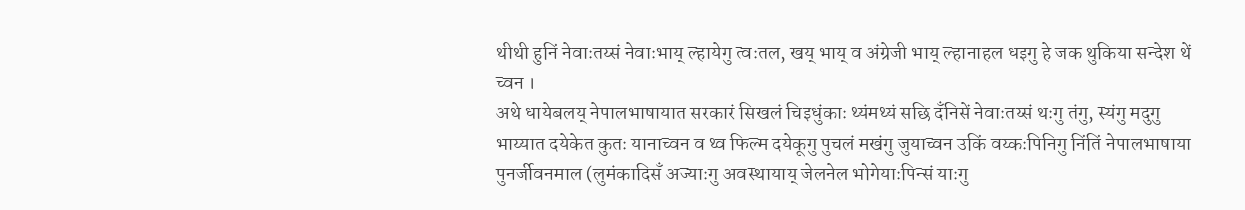थीथी हुनिं नेवाःतय्सं नेवाःभाय् ल्हायेगु त्वःतल, खय् भाय् व अंग्रेजी भाय् ल्हानाहल धइगु हे जक थुकिया सन्देश थें च्वन ।
अथे धायेबलय् नेपालभाषायात सरकारं सिखलं चिइधुंकाः थ्यंमथ्यं सछि दँनिसें नेवाःतय्सं थःगु तंगु, स्यंगु मदुगु भाय्यात दयेकेत कुतः यानाच्वन व थ्व फिल्म दयेकूगु पुचलं मखंगु जुयाच्वन उकिं वय्कःपिनिगु निंतिं नेपालभाषाया पुनर्जीवनमाल (लुमंकादिसँ अज्याःगु अवस्थायाय् जेलनेल भोगेयाःपिन्सं याःगु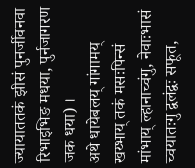ज्यायाततकं झीसं पुनर्जीवनवा रिभाइभिङ मधया, पुर्नजागरण जक धया) ।
अथे धायेबलय् गांगामय् खय्भाय् तकं मसःपिन्सं मांभाय् ल्हानाच्वंगु, नेवाःभासं च्वयातःगु द्वलंद्वः सफूत,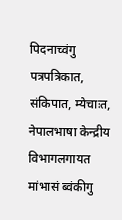पिदनाच्वंगु पत्रपत्रिकात, संकिपात, म्येचाःत, नेपालभाषा केन्द्रीय विभागलगायत मांभासं ब्वंकीगु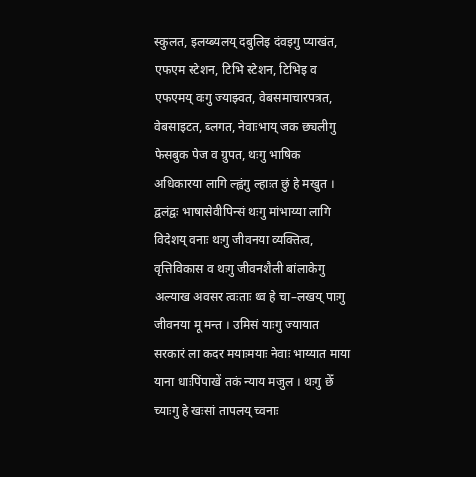स्कुलत, इलय्ब्यलय् दबुलिइ दंवइगु प्याखंत, एफएम स्टेशन, टिभि स्टेशन, टिभिइ व एफएमय् वःगु ज्याझ्वत, वेबसमाचारपत्रत, वेबसाइटत, ब्लगत, नेवाःभाय् जक छ्यलीगु फेसबुक पेज व ग्रुपत, थःगु भाषिक अधिकारया लागि ल्ह्वंगु ल्हाःत छुं हे मखुत । द्वलंद्वः भाषासेवीपिन्सं थःगु मांभाय्या लागि विदेशय् वनाः थःगु जीवनया व्यक्तित्व, वृत्तिविकास व थःगु जीवनशैली बांलाकेगु अल्याख अवसर त्वःताः थ्व हे चा–लखय् पाःगु जीवनया मू मन्त । उमिसं याःगु ज्यायात सरकारं ला कदर मयाःमयाः नेवाः भाय्यात माया याना धाःपिंपाखें तकं न्याय मजुल । थःगु छेँ च्याःगु हे खःसां तापलय् च्वनाः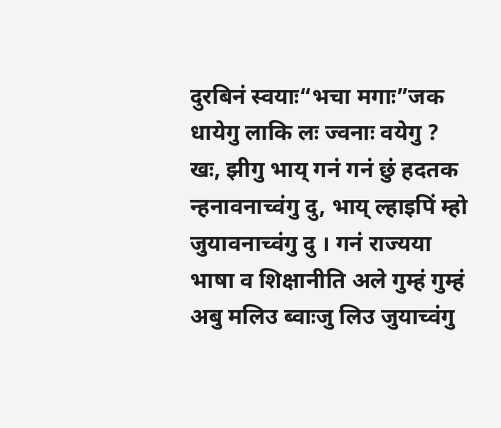दुरबिनं स्वयाः“भचा मगाः”जक धायेगु लाकि लः ज्वनाः वयेगु ?
खः, झीगु भाय् गनं गनं छुं हदतक न्हनावनाच्वंगु दु, भाय् ल्हाइपिं म्हो जुयावनाच्वंगु दु । गनं राज्यया भाषा व शिक्षानीति अले गुम्हं गुम्हं अबु मलिउ ब्वाःजु लिउ जुयाच्वंगु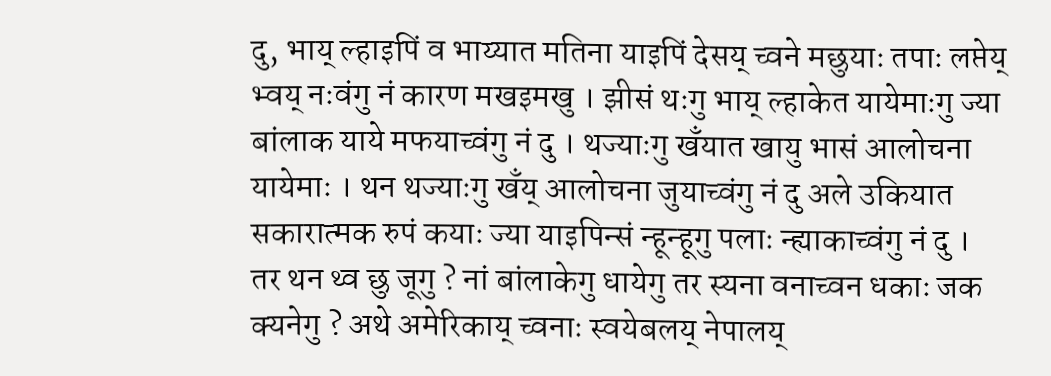दु, भाय् ल्हाइपिं व भाय्यात मतिना याइपिं देसय् च्वने मछुयाः तपाः लप्तेय् भ्वय् नःवंगु नं कारण मखइमखु । झीसं थःगु भाय् ल्हाकेत यायेमाःगु ज्या बांलाक याये मफयाच्वंगु नं दु । थज्याःगु खँयात खायु भासं आलोचना यायेमाः । थन थज्याःगु खँय् आलोचना जुयाच्वंगु नं दु अले उकियात सकारात्मक रुपं कयाः ज्या याइपिन्सं न्हून्हूगु पलाः न्ह्याकाच्वंगु नं दु ।
तर थन थ्व छु जूगु ? नां बांलाकेगु धायेगु तर स्यना वनाच्वन धकाः जक क्यनेगु ? अथे अमेरिकाय् च्वनाः स्वयेबलय् नेपालय्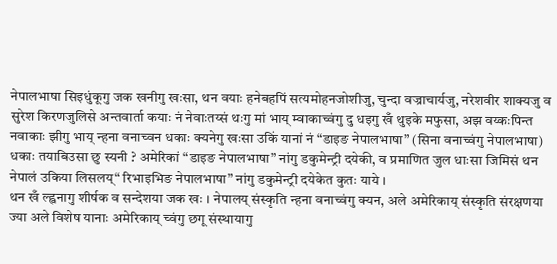नेपालभाषा सिइधुंकूगु जक खनीगु खःसा, थन वयाः हनेबहपिं सत्यमोहनजोशीजु, चुन्दा वज्राचार्यजु, नरेशवीर शाक्यजु व सुरेश किरणजुलिसे अन्तवार्ता कयाः नं नेवाःतय्सं थःगु मां भाय् म्वाकाच्वंगु दु धइगु खँ थुइके मफुसा, अझ वय्कःपिन्त नवाकाः झीगु भाय् न्हना वनाच्वन धकाः क्यनेगु खःसा उकिं यानां नं “डाइङ नेपालभाषा” (सिना वनाच्वंगु नेपालभाषा) धकाः तयाबिउसा छु स्यनी ? अमेरिकां “डाइङ नेपालभाषा” नांगु डकुमेन्ट्री दयेकी, व प्रमाणित जुल धाःसा जिमिसं थन नेपालं उकिया लिसलय्“ रिभाइभिङ नेपालभाषा” नांगु डकुमेन्ट्री दयेकेत कुतः याये ।
थन खँ ल्ह्वनागु शीर्षक व सन्देशया जक खः । नेपालय् संस्कृति न्हना वनाच्वंगु क्यन, अले अमेरिकाय् संस्कृति संरक्षणया ज्या अले विशेष यानाः अमेरिकाय् च्वंगु छगू संस्थायागु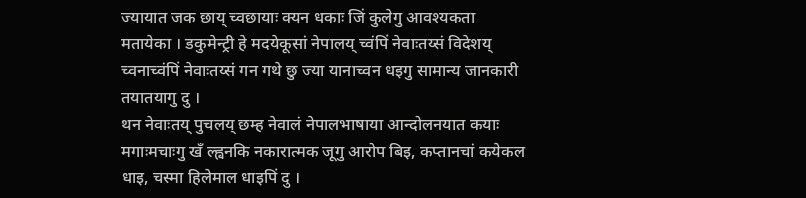ज्यायात जक छाय् च्वछायाः क्यन धकाः जिं कुलेगु आवश्यकता मतायेका । डकुमेन्ट्री हे मदयेकूसां नेपालय् च्वंपिं नेवाःतय्सं विदेशय् च्वनाच्वंपिं नेवाःतय्सं गन गथे छु ज्या यानाच्वन धइगु सामान्य जानकारी तयातयागु दु ।
थन नेवाःतय् पुचलय् छम्ह नेवालं नेपालभाषाया आन्दोलनयात कयाः मगाःमचाःगु खँ ल्ह्वनकि नकारात्मक जूगु आरोप बिइ, कप्तानचां कयेकल धाइ, चस्मा हिलेमाल धाइपिं दु ।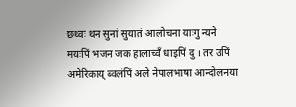छथ्वः थन सुनां सुयातं आलोचना याःगु न्यने मयःपिं भजन जक हालाच्वँ धाइपिं दु । तर उपिं अमेरिकाय् ब्वलंपिं अले नेपालभाषा आन्दोलनया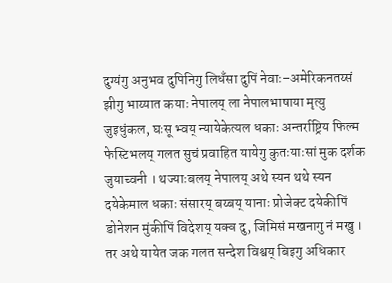दुग्यंगु अनुभव दुपिनिगु लिधँसा दुपिं नेवाः–अमेरिकनतय्सं झीगु भाय्यात कयाः नेपालय् ला नेपालभाषाया मृत्यु जुइधुंकल, घःसू भ्वय् न्यायेकेत्यल धकाः अन्तर्राष्ट्रिय फिल्म फेस्टिभलय् गलत सुचं प्रवाहित यायेगु कुतःयाःसां मुक दर्शक जुयाच्वनी । थज्याःबलय् नेपालय् अथे स्यन थथे स्यन दयेकेमाल धकाः संसारय् बय्बय् यानाः प्रोजेक्ट दयेकीपिं डोनेशन मुंकीपिं विदेशय् यक्व दु, जिमिसं मखनागु नं मखु । तर अथे यायेत जक गलत सन्देश विश्वय् बिइगु अधिकार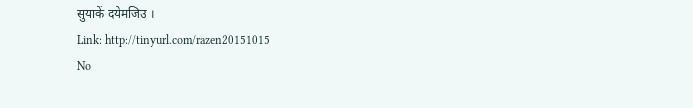सुयाकें दयेमजिउ ।
Link: http://tinyurl.com/razen20151015
No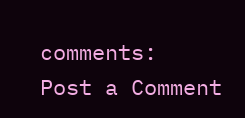comments:
Post a Comment